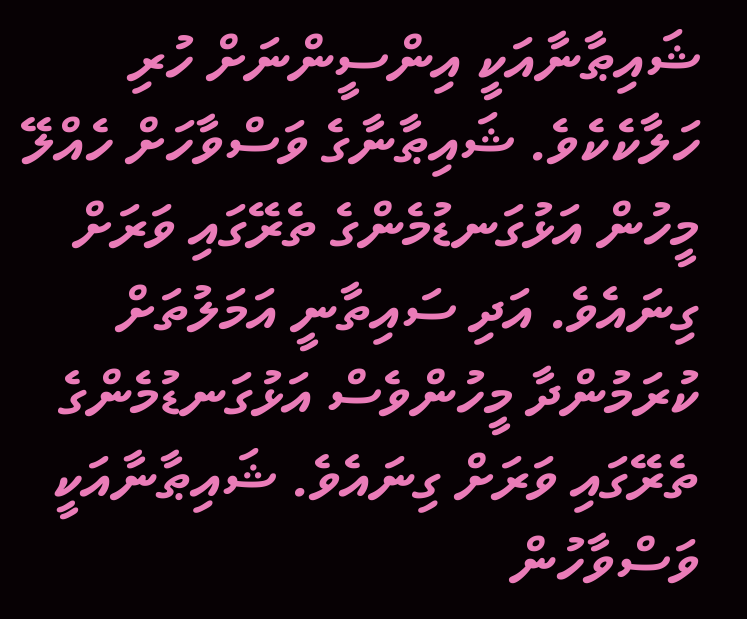ޝައިޠާނާއަކީ އިންސީންނަށް ހުރި ހަލާކެކެވެ. ޝައިޠާނާގެ ވަސްވާހަށް ހެއްލޭ މީހުން އަޅުގަނޑުމެންގެ ތެރޭގައި ވަރަށް ގިނައެވެ. އަދި ސައިތާނީ އަމަލުތަށް ކުރަމުންދާ މީހުންވެސް އަޅުގަނޑުމެންގެ ތެރޭގައި ވަރަށް ގިނައެވެ. ޝައިޠާނާއަކީ ވަސްވާހުން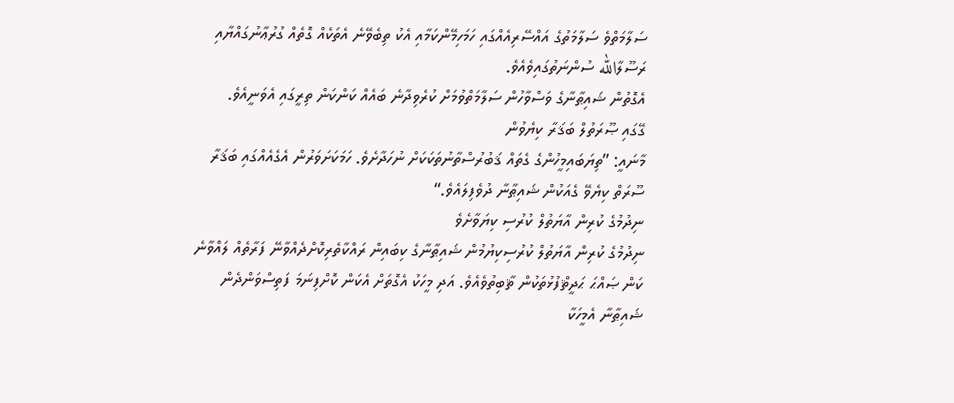ސަލާމަތްވެ ސަލާމަތުގެ އައްސޭރިއެއްގައި ހަމަހިމޭންކަމާއި އެކު ތިބެވޭނެ އެތަކެއް ގޮތެއް ގުރުޢާނުގައްޔާއި ރަސޫލާالله ސުންނަތުގައިވެއެވެ.
އެގޮތުން ޝައިޠާނާގެ ވަސްވާހުން ސަލާމަތްވުމަށް ކުރެވިދާނެ ބައެއް ކަންކަން ތިރީގައި އެވަނީއެވެ.
ގޭގައި ޞޫރަތުލް ބަޤަރާ ކިޔެވުން
މާނައީ: ”ތިޔަބައިމީހުންގެ ގެތައް ޤަބުރުސްތާނުތަކަކަށް ނުހަދާށެވެ. ހަމަކަށަވަރުން އެގެއެއްގައި ބަޤަރާ ސޫރަތް ކިޔެވޭ ގެއަކުން ޝައިޠާނާ ދުވެފިލައެވެ.“
ނިދުމުގެ ކުރިން އާޔަތުލް ކުރުސި ކިޔަވާށެވެ
ނިދުމުގެ ކުރިން އާޔަތުލް ކުރުސިކިޔުމުން ޝައިޠާނާގެ ކިބައިން ރައްކާތެރިކޮށްދެއްވާނޭ ފަރާތެއް ލައްވާނެ ކަން ޞައްޙަ ޙަދީޘްފުޅުތަކުން ޘާބިތުވެއެވެ. އަދި މީހަކު އެގޮތަށް އެކަން ކޮށްފިނަމަ ފަތިސްވަންދެން ޝައިޠާނާ އެމީހަކާ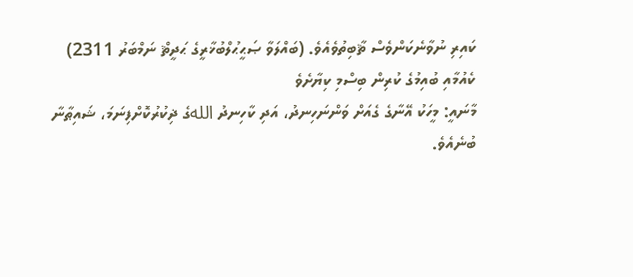ކައިރި ނުވާނެކަންވެސް ޘާބިތުވެއެވެ. (ބައްލަވާ ޞަޙީޙުލްބުޚާރީގެ ޙަދީޘް ނަމްބަރު 2311)
ކެއުމާއި ބުއިމުގެ ކުރިން ބިސްމި ކިޔާށެވެ
މާނައީ: މީހަކު އޭނާގެ ގެއަށް ވަންނަހިނދު، އަދި ކާހިނދު اللهގެ ޛިކުރުކޮށްފިނަމަ، ޝައިޠާނާ ބުނެއެވެ.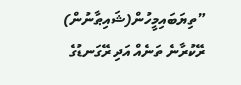”ތިޔަބައިމީހުން(ޝައިޠާނުން) ރޭކުރާނެ ތަނެއް އަދި ރޭގަނޑުގެ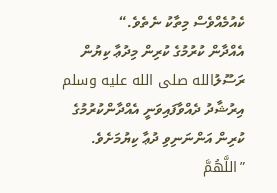ކެއުމެއްވެސް މިތާކު ނެތެވެ.“
އެއްދާން ކުރުމުގެ ކުރިން މިދުޢާ ކިޔުން
ރަސޫލުالله صلى الله عليه وسلم އިރުޝާދު ދެއްވާފައިވަނީ އެއްދާންކުރުމުގެ ކުރިން އަންނަނިވި ދުޢާ ކިޔުމަށެވެ. ”اللَّهُمَّ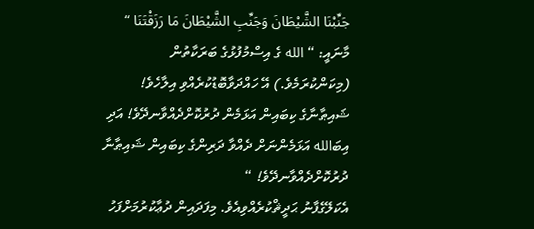جَنِّبْنَا الشَّيْطَانَ وَجَنِّبِ الشَّيْطَانَ مَا رَزَقْتَنَا “ މާނައީ: “ الله ގެ އިސްމުފުޅުގެ ބަރަކާތުން (މިކަންކުރަމެވެ.) އޭ ހައްދަވާބޮޑުކުރެއްވި އިލާހެވެ! ޝައިޠާނާގެ ކިބައިން އަޅަމެން ދުރުކޮށްދެއްވާނދޭވެ! އަދި އިބަالله އަޅަމެންނަށް ދެއްވާ ދަރިންގެ ކިބައިން ޝައިޠާނާ ދުރުކޮށްދެއްވާނދޭވެ! “
އެކަލޭގެފާނު ޙަދީޘްކުރެއްވިއެވެ. މިފަދައިން ދުޢާކުރުމަށްފަހު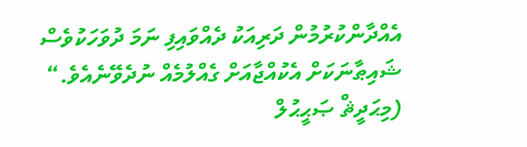އެއްދާންކުރުމުން ދަރިއަކު ދެއްވައިފި ނަމަ ދުވަހަކުވެސް ޝައިޠާނަކަށް އެކުއްޖާއަށް ގެއްލުމެއް ނުދެވޭނެއެވެ.“ (މިޙަދީޘް ޞަޙީޙުލް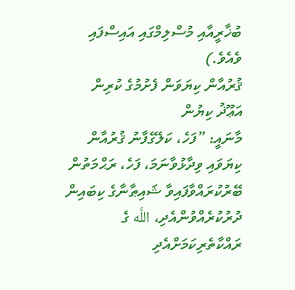ބުޚާރީއާއި މުސްލިމްގައި އައިސްފައި ވެއެވެ.)
ޤުރުއާން ކިޔަވަން ފެށުމުގެ ކުރިން އަޢޫޛު ކިޔުން
މާނައީ: ”ފަހެ، ކަލޭގެފާނު ޤުރުއާން ކިޔަވައި ވިދާޅުވާނަމަ، ފަހެ، ރަޙްމަތުން ބޭރުކުރައްވާފައިވާ ޝައިޠާނާގެ ކިބައިން ދުރުކުރެއްވުންއެދި، اللَّه ގެ ރައްކާތެރިކަމަށްއެދި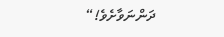ދަންނަވާށެވެ!“